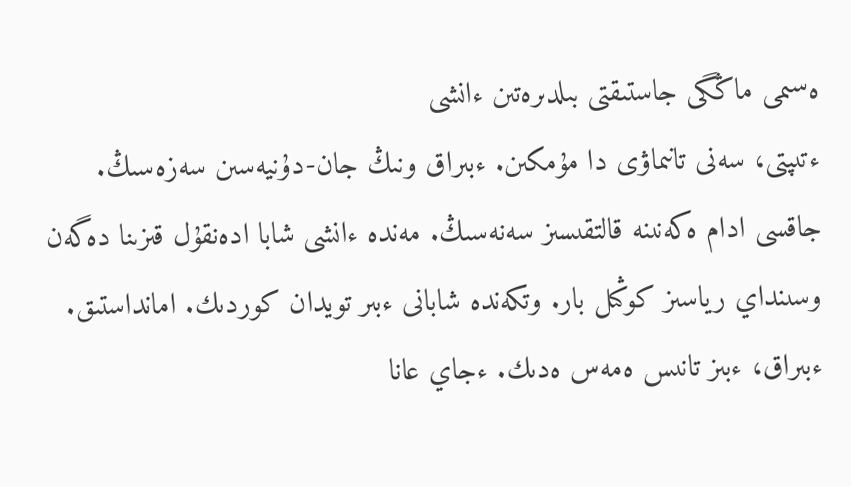ەسىمى ماڭگى جاستىقتى بىلدىرەتىن ءانشى
ءتىپتى، سەنى تانىماۋى دا مۇمكىن. ءبىراق ونىڭ جان-دۇنيەسىن سەزەسىڭ.
جاقسى ادام ەكەنىنە قالتقىسىز سەنەسىڭ. مەندە ءانشى شابا ادەنقۇل قىزىنا دەگەن وسىنداي رياسىز كوڭىل بار. وتكەندە شابانى ءبىر تويدان كوردىك. امانداستىق. ءبىراق، ءبىز تانىس ەمەس ەدىك. ءجاي عانا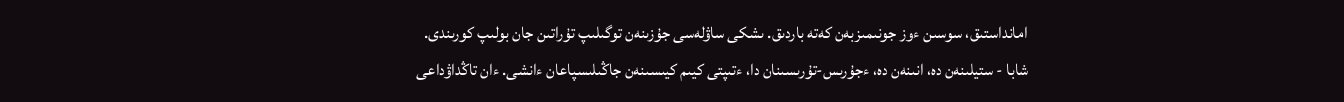امانداستىق، سوسىن ءوز جونىمىزبەن كەتە باردىق. ىشكى ساۋلەسى جۇزىنەن توگىلىپ تۇراتىن جان بولىپ كورىندى.
شابا - ستيلىنەن دە، انىنەن دە، ءجۇرىس-تۇرىسىنان دا، ءتىپتى كيىم كيىسىنەن جاڭىلىسپاعان ءانشى. ءان تاڭداۋداعى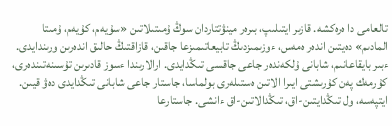تالعامى دا ەرەكشە. قازىر ايتىلىپ، بىرەر مينۋتتاردان سوڭ ۇمىتىلاتىن «سۇيەم، كۇيەم، ۇمىتا المادىم» دەيتىن اندەر ەمەس، ءوزىمىزدىڭ تابيعاتىمىزعا جاقىن، قازاقتىڭ حالىق اندەرىن ورىندايدى. ءبىر بايقاعانىم، شابانى ۇلكەندەر جاعى جاقسى تىڭدايدى. ارالارىندا ءسوز قادىرىن تۇسىنەتىندەرى، كۇرمەك پەن كۇرىشتى ايىرا الاتىن ەستىلەرى بولماسا، جاستار جاعى شابانى تىڭدايدى دەۋ قيىن. ايتپەسە، ول تىڭدايتىن-اق، تىڭدالاتىن-اق ءانشى. جاستارعا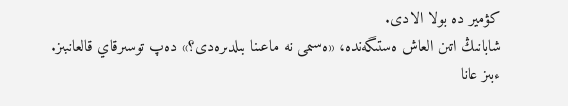كۋمير دە بولا الادى.
شابانىڭ اتىن العاش ەستىگەندە، «ەسىمى نە ماعىنا بىلدىرەدى؟» دەپ توسىرقاي قالعانبىز. ءبىز عانا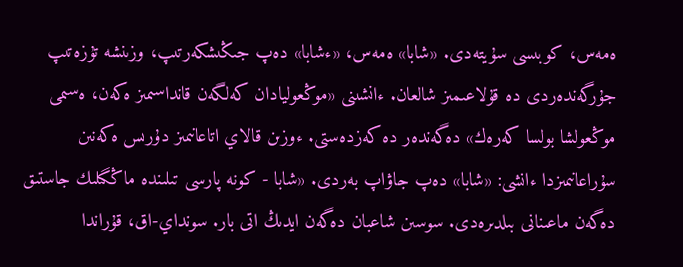ەمەس، كوبىسى سۇيتەدى. «شابا» ەمەس، «ءشابا» دەپ جىڭىشكەرتىپ، وزىنشە تۇزەتىپ جۇرگەندەردى دە قۇلاعىمىز شالعان. ءانشىنى «موڭعوليادان كەلگەن قانداسىمىز ەكەن، ەسىمى موڭعولشا بولسا كەرەك» دەگەندەر دە كەزدەستى. ءوزىن قالاي اتاعانىمىز دۇرىس ەكەنىن سۇراعانىمىزدا ءانشى: «شابا» دەپ جاۋاپ بەردى. «شابا - كونە پارسى تىلىندە ماڭگىلىك جاستىق دەگەن ماعىنانى بىلدىرەدى. سوسىن شاعبان دەگەن ايدىڭ اتى بار. سونداي-اق، قۇراندا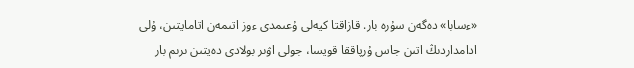«ءسابا» دەگەن سۇرە بار. قازاقتا كيەلى ۇعىمدى ءوز اتىمەن اتامايتىن، ۇلى ادامداردىڭ اتىن جاس ۇرپاققا قويسا، جولى اۋىر بولادى دەيتىن ىرىم بار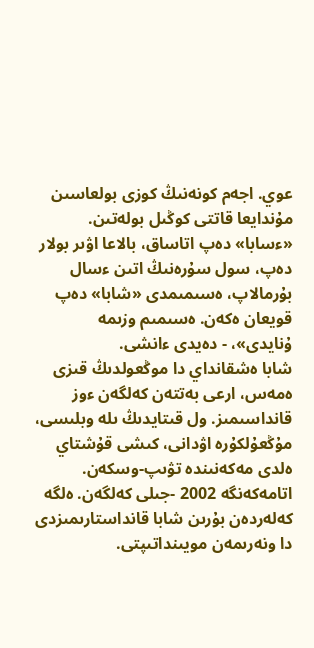عوي. اجەم كونەنىڭ كوزى بولعاسىن مۇندايعا قاتتى كوڭىل بولەتىن. «ءسابا» دەپ اتاساق، بالاعا اۋىر بولار دەپ، سول سۇرەنىڭ اتىن ءسال بۇرمالاپ، ەسىمىمدى «شابا» دەپ قويعان ەكەن. ەسىمىم وزىمە ۇنايدى»، - دەيدى ءانشى.
شابا ەشقانداي دا موڭعولدىڭ قىزى ەمەس، ارعى بەتتەن كەلگەن ءوز قانداسىمىز. ول قىتايدىڭ ىلە وبلىسى، مۇڭعۇلكۇرە اۋدانى، كىشى قۇشتاي ەلدى مەكەنىندە تۋىپ-وسكەن. اتامەكەنگە 2002 -جىلى كەلگەن. ەلگە كەلەردەن بۇرىن شابا قانداستارىمىزدى دا ونەرىمەن مويىنداتىپتى.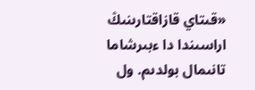«قىتاي قازاقتارىنىڭ اراسىندا دا ءبىرشاما تانىمال بولدىم. ول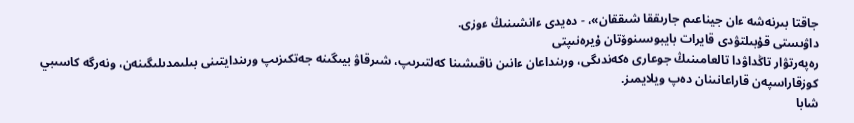جاقتا بىرنەشە ءان جيناعىم جارىققا شىققان»، - دەيدى ءانشىنىڭ ءوزى.
داۋىستى قۇبىلتۋدى قايرات بايبوسىنوۆتان ۇيرەنىپتى
رەپەرتۋار تاڭداۋدا تالعامىنىڭ جوعارى ەكەندىگى، ورىنداعان ءانىن ناقىشىنا كەلتىرىپ، شىرقاۋ بيىگىنە جەتكىزىپ ورىندايتىنى بىلىمدىلىگىنەن، ونەرگە كاسىبي كوزقاراسپەن قاراعانىنان دەپ ويلايمىز.
شابا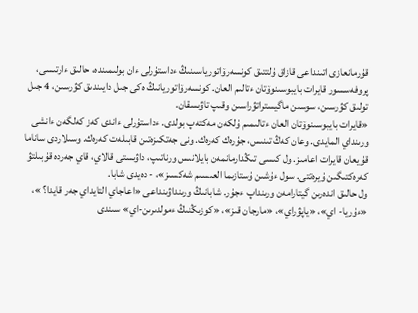قۇرمانعازى اتىنداعى قازاق ۇلتتىق كونسەرۆاتورياسىنىڭ ءداستۇرلى ءان بولىمىندە، حالىق ءارتىسى، پروفەسسور قايرات بايبوسىنوۆتان ءتالىم العان. كونسەرۆاتوريانىڭ ەكى جىل دايىندىق كۋرسىن، 4 جىل تولىق كۋرسىن، سوسىن ماگيستراتۋراسىن وقىپ تاۋىسقان.
«قايرات بايبوسىنوۆتان العان ءتالىمىم ۇلكەن مەكتەپ بولدى. ءداستۇرلى ءاندى كەز كەلگەن ءانشى ورىنداي المايدى. وعان كەڭ تىنىس، جۇرەك كەرەك. ونى جەتكىزەتىن قابىلەت كەرەك. وسىلاردى ساناما قۇيعان قايرات اعامىز. ول كىسى تىڭدارمانمەن بايلانىس ورناتىپ، داۋىستى قالاي، قاي جەردە قۇبىلتۋ كەرەكتىگىن ۇيرەتتى. سول ءۇشىن ۇستازىما العىسىم شەكسىز»، - دەيدى شابا.
ول حالىق اندەرىن گيتارامەن ورىنداپ ءجۇر. شابانىڭ ورىنداۋىنداعى «اعاجاي التايداي جەر قايدا؟ »، «ءۇريا- اي»، «ياپۋراي»، «مارجان قىز»، «كوزىڭنىڭ ءمولدىرىن-اي» سىندى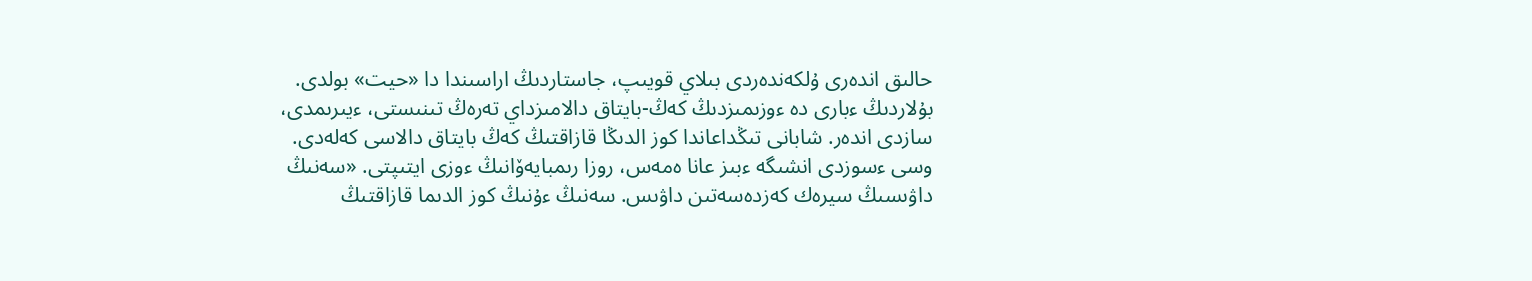حالىق اندەرى ۇلكەندەردى بىلاي قويىپ، جاستاردىڭ اراسىندا دا «حيت» بولدى.
بۇلاردىڭ ءبارى دە ءوزىمىزدىڭ كەڭ-بايتاق دالامىزداي تەرەڭ تىنىستى، ءيىرىمدى، سازدى اندەر. شابانى تىڭداعاندا كوز الدىڭا قازاقتىڭ كەڭ بايتاق دالاسى كەلەدى. وسى ءسوزدى انشىگە ءبىز عانا ەمەس، روزا رىمبايەۆانىڭ ءوزى ايتىپتى. «سەنىڭ داۋىسىڭ سيرەك كەزدەسەتىن داۋىس. سەنىڭ ءۇنىڭ كوز الدىما قازاقتىڭ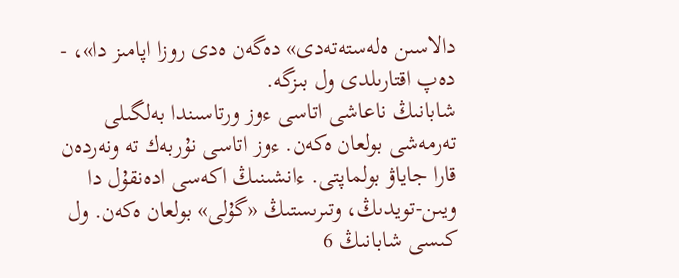دالاسىن ەلەستەتەدى» دەگەن ەدى روزا اپامىز دا»، - دەپ اقتارىلدى ول بىزگە.
شابانىڭ ناعاشى اتاسى ءوز ورتاسىندا بەلگىلى تەرمەشى بولعان ەكەن. ءوز اتاسى نۇربەك تە ونەردەن قارا جاياۋ بولماپتى. ءانشىنىڭ اكەسى ادەنقۇل دا ويىن-تويدىڭ، وتىرىستىڭ «گۇلى» بولعان ەكەن. ول كىسى شابانىڭ 6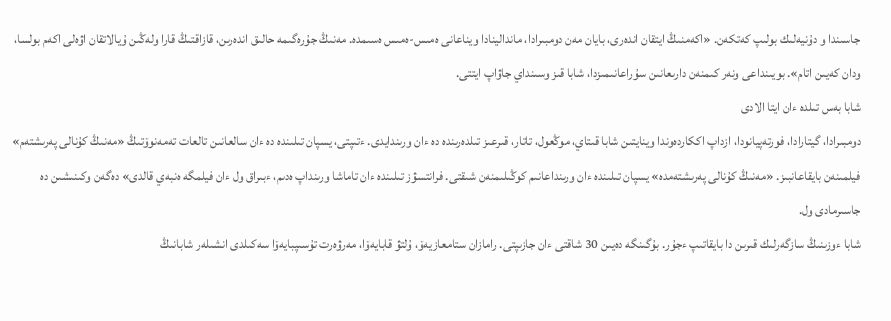جاسىندا و دۇنيەلىك بولىپ كەتكەن. «اكەمنىڭ ايتقان اندەرى، بايان مەن دومبىرادا، ماندالينادا ويناعانى ەمىس-ەمىس ەسىمدە. مەنىڭ جۇرەگىمە حالىق اندەرىن، قازاقتىڭ قارا ولەڭىن ۇيالاتقان اۋەلى اكەم بولسا، ودان كەيىن اتام». بويىنداعى ونەر كىمنەن دارىعانىن سۇراعانىمىزدا، شابا قىز وسىنداي جاۋاپ ايتتى.
شابا بەس تىلدە ءان ايتا الادى
دومبىرادا، گيتارادا، فورتەپيانودا، ازداپ اككاردەوندا وينايتىن شابا قىتاي، موڭعول، تاتار، قىرعىز تىلدەرىندە دە ءان ورىندايدى. ءتىپتى، يسپان تىلىندە دە ءان سالعانىن تالعات تەمەنوۆتىڭ «مەنىڭ كۇنالى پەرىشتەم» فيلمىنەن بايقاعانبىز. «مەنىڭ كۇنالى پەرىشتەمدە» يسپان تىلىندە ءان ورىنداعانىم كوڭىلىمنەن شىقتى. فرانتسۋز تىلىندە ءان تاماشا ورىنداپ ەدىم، ءبىراق ول ءان فيلمگە ەنبەي قالدى» دەگەن وكىنىشىن دە جاسىرمادى ول.
شابا ءوزىنىڭ سازگەرلىك قىرىن دا بايقاتىپ ءجۇر. بۇگىنگە دەيىن 30 شاقتى ءان جازىپتى. رامازان ستامعازيەۆ، ۇلتۋ قابايەۆا، مەرۋەرت تۇسىپبايەۆا سەكىلدى انشىلەر شابانىڭ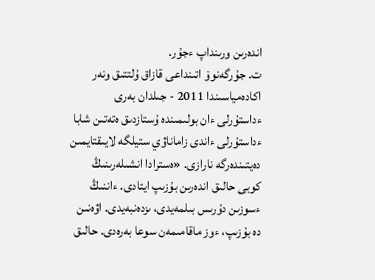اندەرىن ورىنداپ ءجۇر.
ت. جۇرگەنوۆ اتىنداعى قازاق ۇلتتىق ونەر اكادەمياسىندا 2011 - جىلدان بەرى ءداستۇرلى ءان بولىمىندە ۇستازدىق ەتەتىن شابا ءداستۇرلى ءاندى زاماناۋي ستيلگە لايىقتايمىن دەيتىندەرگە نارازى. «ەسترادا انشىلەرىنىڭ كوبى حالىق اندەرىن بۇزىپ ايتادى. ءاننىڭ ءسوزىن دۇرىس بىلمەيدى، ىزدەنبەيدى. اۋەنىن دە بۇزىپ، ءوز ماقامىمەن سوعا بەرەدى. حالىق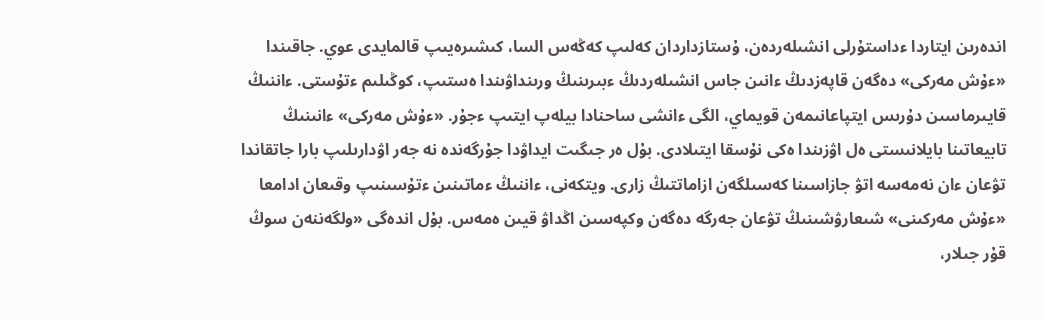اندەرىن ايتاردا ءداستۇرلى انشىلەردەن، ۇستازداردان كەلىپ كەڭەس السا، كىشىرەيىپ قالمايدى عوي. جاقىندا «ءۇش مەركى» دەگەن قاپەزدىڭ ءانىن جاس انشىلەردىڭ ءبىرىنىڭ ورىنداۋىندا ەستىپ، كوڭىلىم ءتۇستى. ءاننىڭ قايىرماسىن دۇرىس ايتپاعانىمەن قويماي، الگى ءانشى ساحنادا بيلەپ ايتىپ ءجۇر. «ءۇش مەركى» ءانىنىڭ تابيعاتىنا بايلانىستى ەل اۋزىندا ەكى نۇسقا ايتىلادى. بۇل ەر جىگىت ايداۋدا جۇرگەندە نە جەر اۋدارىلىپ بارا جاتقاندا تۋعان ءان نەمەسە اتۋ جازاسىنا كەسىلگەن ازاماتتىڭ زارى. ويتكەنى، ءاننىڭ ءماتىنىن ءتۇسىنىپ وقىعان ادامعا «ءۇش مەركىنى» شىعارۋشىنىڭ تۋعان جەرگە دەگەن وكپەسىن اڭداۋ قيىن ەمەس. بۇل اندەگى «ولگەننەن سوڭ قۇر جىلار،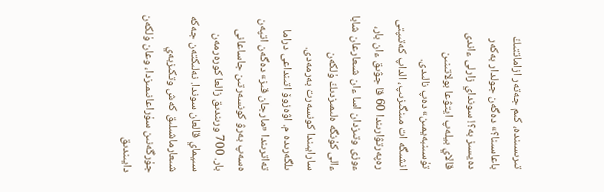تىرىسىندە، كىم جەتەر ازاماتتىڭ باعاسىنا؟» دەگەن جولدار بەكەر دەيسىز بە؟! سونداي زارلى ءاندى قالاي بيلەپ ايتۋعا بولاتىنىن تۇسىنبەيمىن» دەپ نالىدى.
انشىگە ات مىنگىزىپ، الداپ كەتىپتى
رەپەرتۋارىندا 60 قا جۋىق ءان بار، ءوزى وتىزدان اسا ءان شىعارعان شابا ءالى كۇنگە ەلىمىزدىڭ ۇلكەن سارايىندا كونسەرت بەرمەدى. ىلگەرىدە م. اۋەزوۆ اتىنداعى دراما تەاترىندا «مارجان قىز» دەگەن اتپەن ەسەپ بەرۋ كونسەرتىن جاساعانى بار. 700 ورىندىق زالعا كورەرمەن سىيماي قالعان سوندا. نەلىكتەن جەكە شىعارماشىلىق كەش وتكىزبەي جۇرگەنىن سۇراعانىمىزدا، وعان ۇلكەن دايىندىق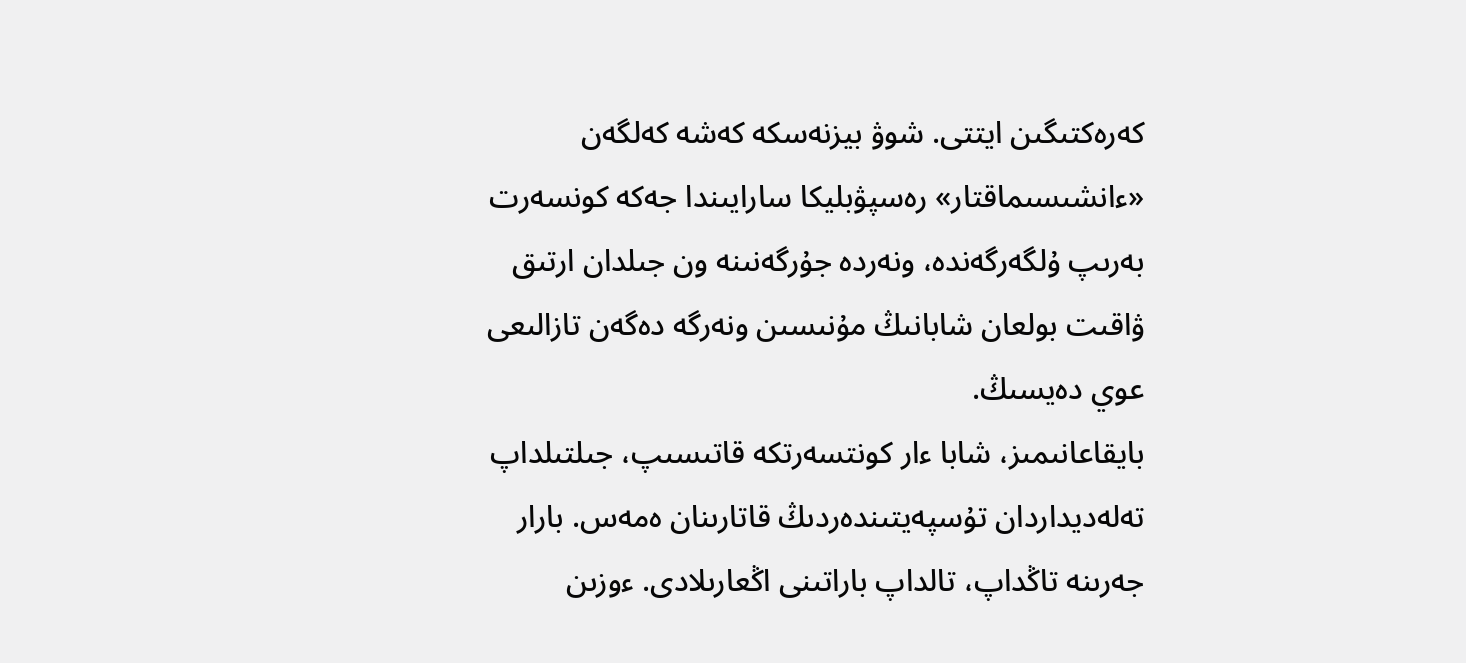كەرەكتىگىن ايتتى. شوۋ بيزنەسكە كەشە كەلگەن «ءانشىسىماقتار» رەسپۋبليكا سارايىندا جەكە كونسەرت بەرىپ ۇلگەرگەندە، ونەردە جۇرگەنىنە ون جىلدان ارتىق ۋاقىت بولعان شابانىڭ مۇنىسىن ونەرگە دەگەن تازالىعى عوي دەيسىڭ.
بايقاعانىمىز، شابا ءار كونتسەرتكە قاتىسىپ، جىلتىلداپ تەلەديداردان تۇسپەيتىندەردىڭ قاتارىنان ەمەس. بارار جەرىنە تاڭداپ، تالداپ باراتىنى اڭعارىلادى. ءوزىن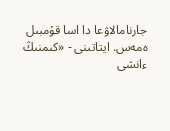جارنامالاۋعا دا اسا قۇمبىل ەمەس. ايتاتىنى - «كىمنىڭ ءانشى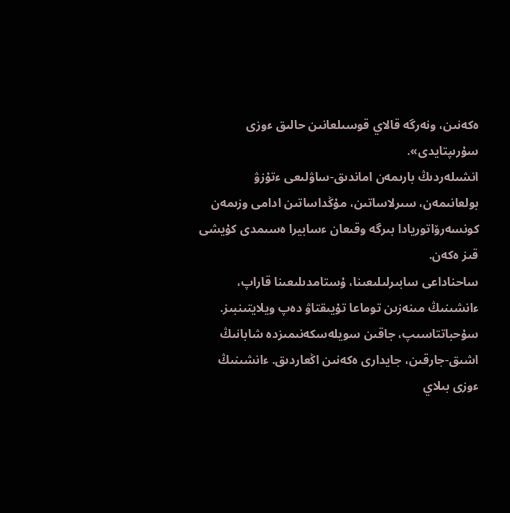ەكەنىن، ونەرگە قالاي قوسىلعانىن حالىق ءوزى سۇرىپتايدى».
انشىلەردىڭ بارىمەن اماندىق-ساۋلىعى ءتۇزۋ بولعانىمەن، سىرلاساتىن، مۇڭداساتىن ادامى وزىمەن كونسەرۆاتوريادا بىرگە وقىعان ءسابيرا ەسىمدى كۇيشى قىز ەكەن.
ساحناداعى سابىرلىلىعىنا، ۇستامدىلىعىنا قاراپ، ءانشىنىڭ مىنەزىن توماعا تۇيىقتاۋ دەپ ويلايتىنبىز. سۇحباتتاسىپ، جاقىن سويلەسكەنىمىزدە شابانىڭ اشىق-جارقىن، جايدارى ەكەنىن اڭعاردىق. ءانشىنىڭ ءوزى بىلاي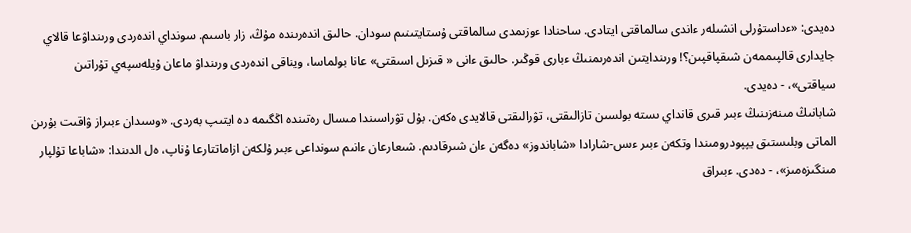دەيدى: «ءداستۇرلى انشىلەر ءاندى سالماقتى ايتادى. ساحنادا ءوزىمدى سالماقتى ۇستايتىنىم سودان. حالىق اندەرىندە مۇڭ، زار باسىم. سونداي اندەردى ورىنداۋعا قالاي جايدارى قالپىممەن شىقپاقپىن؟! ورىندايتىن اندەرىمنىڭ ءبارى قوڭىر. حالىق ءانى « قىزىل اسىقتى» عانا بولماسا، ويناقى اندەردى ورىنداۋ ماعان ۇيلەسپەي تۇراتىن سياقتى»، - دەيدى.
شابانىڭ مىنەزىنىڭ ءبىر قىرى قانداي ىستە بولسىن تازالىقتى، تۋرالىقتى قالايدى ەكەن. بۇل تۋراسىندا مىسال رەتىندە اڭگىمە دە ايتىپ بەردى. «وسىدان ءبىراز ۋاقىت بۇرىن الماتى وبلىستىق يپپودرومىندا وتكەن ءبىر ءىس-شارادا «شاباندوز» دەگەن ءان شىرقادىم. شىعارعان ءانىم سونداعى ءبىر ۇلكەن ازاماتتارعا ۇناپ، ەل الدىندا: «شاباعا تۇلپار مىنگىزەمىز»، - دەدى. ءبىراق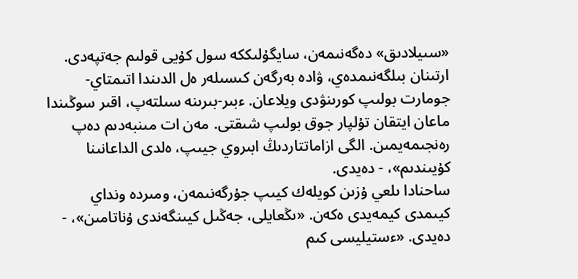«سىيلادىق» دەگەنىمەن، سايگۇلىككە سول كۇيى قولىم جەتپەدى. ارتىنان بىلگەنىمدەي، ۋادە بەرگەن كىسىلەر ەل الدىندا اتىمتاي-جومارت بولىپ كورىنۋدى ويلاعان. ءبىر-بىرىنە سىلتەپ، اقىر سوڭىندا ماعان ايتقان تۇلپار جوق بولىپ شىقتى. مەن ات مىنبەدىم دەپ رەنجىمەيمىن. الگى ازاماتتاردىڭ ابىروي جيىپ، ەلدى الداعانىنا كۇيىندىم»، - دەيدى.
ساحنادا ىلعي ۇزىن كويلەك كيىپ جۇرگەنىمەن، ومىردە ونداي كيىمدى كيمەيدى ەكەن. «ىڭعايلى، جەڭىل كيىنگەندى ۇناتامىن»، - دەيدى. «ءستيليسى كىم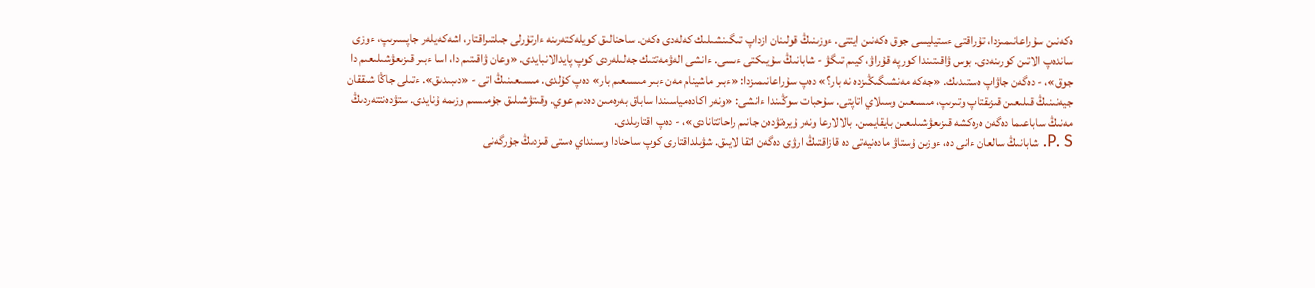ەكەنىن سۇراعانىمىزدا، تۇراقتى ءستيليسى جوق ەكەنىن ايتتى. ءوزىنىڭ قولىنان ازداپ تىگىنشىلىك كەلەدى ەكەن. ساحنالىق كويلەكتەرىنە ءارتۇرلى جىلتىراقتار، اشەكەيلەر جاپسىرىپ، ءوزى ساندەپ الاتىن كورىنەدى. بوس ۋاقىتىندا كورپە قۇراۋ، كيىم تىگۋ - شابانىڭ سۇيىكتى ءىسى. ءانشى الەۋمەتتىك جەلىلەردى كوپ پايدالانبايدى. «وعان ۋاقىتىم دا، اسا ءبىر قىزىعۋشىلىعىم دا جوق»، - دەگەن جاۋاپ ەستىدىك. «جەكە مەنشىگىڭىزدە نە بار؟» دەپ سۇراعانىمىزدا: «ءبىر ماشينام مەن ءبىر مىسىعىم بار» دەپ كۇلدى. مىسىعىنىڭ اتى - «دىبىدىق». ءتىلى جاڭا شىققان جيەنىنىڭ قىلىعىن قىزىقتاپ وتىرىپ، مىسىعىن وسىلاي اتاپتى. سۇحبات سوڭىندا ءانشى: «ونەر اكادەمياسىندا ساباق بەرەمىن دەدىم عوي. وقىتۋشىلىق جۇمىسىم وزىمە ۇنايدى. ستۋدەنتتەردىڭ مەنىڭ ساباعىما دەگەن ەرەكشە قىزىعۋشىلىعىن بايقايمىن. بالالارعا ونەر ۇيرەتۋدەن جانىم راحاتتانادى»، - دەپ اقتارىلدى.
P. S. شابانىڭ سالعان ءانى دە، ءوزىن ۇستاۋ مادەنيەتى دە قازاقتىڭ ارۋى دەگەن اتقا لايىق. شۋىلداقتارى كوپ ساحنادا وسىنداي ەستى قىزدىڭ جۇرگەنى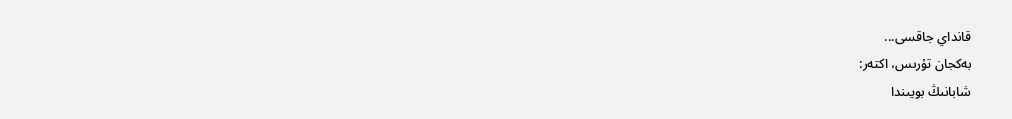قانداي جاقسى...
بەكجان تۇرىس، اكتەر:
شابانىڭ بويىندا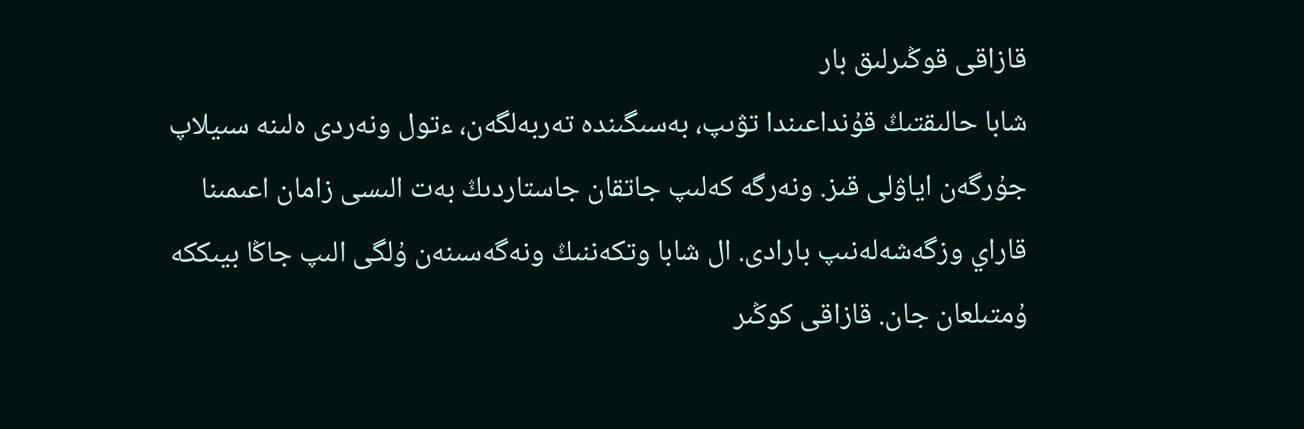قازاقى قوڭىرلىق بار
شابا حالىقتىڭ قۇنداعىندا تۋىپ، بەسىگىندە تەربەلگەن، ءتول ونەردى ەلىنە سىيلاپ جۇرگەن اياۋلى قىز. ونەرگە كەلىپ جاتقان جاستاردىڭ بەت الىسى زامان اعىمىنا قاراي وزگەشەلەنىپ بارادى. ال شابا وتكەننىڭ ونەگەسىنەن ۇلگى الىپ جاڭا بيىككە ۇمتىلعان جان. قازاقى كوڭىر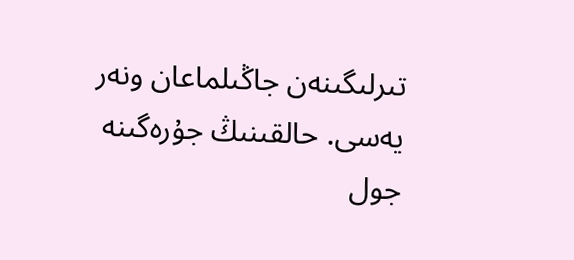تىرلىگىنەن جاڭىلماعان ونەر يەسى. حالقىنىڭ جۇرەگىنە جول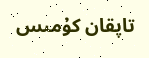تاپقان كۇمىس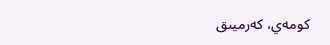كومەي، كەرميىق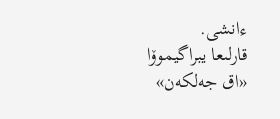ءانشى.
قارلىعا يبراگيموۆا
«اق جەلكەن»